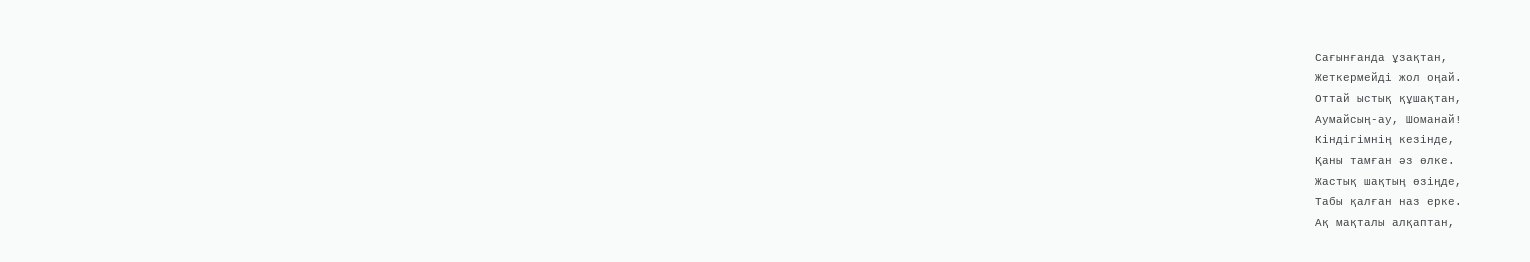Сағынғанда ұзақтан,
Жеткермейді жол оңай.
Оттай ыстық құшақтан,
Аумайсың-ау, Шоманай!
Кіндігімнің кезінде,
Қаны тамған әз өлке.
Жастық шақтың өзіңде,
Табы қалған наз ерке.
Ақ мақталы алқаптан,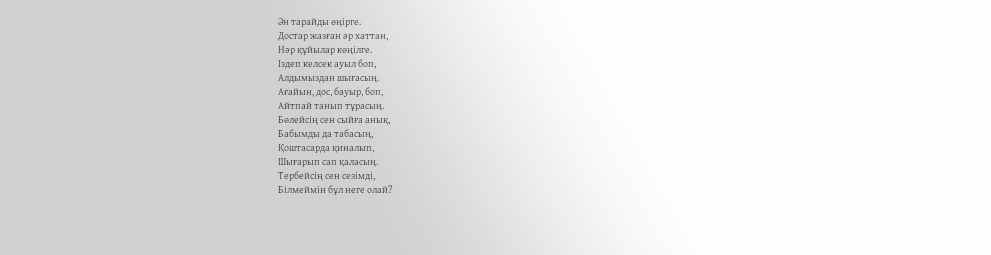Ән тарайды өңірге.
Достар жазған әр хаттан,
Нәр құйылар көңілге.
Іздеп келсек ауыл боп,
Алдымыздан шығасың.
Ағайын, дос, бауыр, боп,
Айтпай танып тұрасың.
Бөлейсің сен сыйға анық,
Бабымды да табасың,
Қоштасарда қиналып,
Шығарып сап қаласың.
Тербейсің сен сезімді,
Білмеймін бұл неге олай?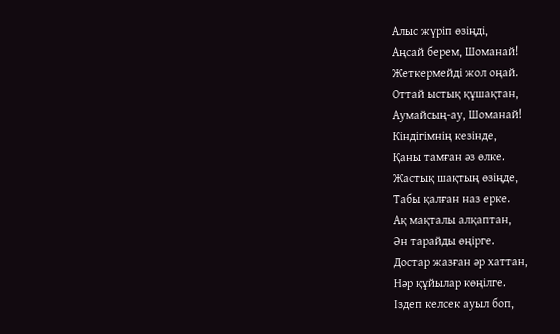Алыс жүріп өзіңді,
Аңсай берем, Шоманай!
Жеткермейді жол оңай.
Оттай ыстық құшақтан,
Аумайсың-ау, Шоманай!
Кіндігімнің кезінде,
Қаны тамған әз өлке.
Жастық шақтың өзіңде,
Табы қалған наз ерке.
Ақ мақталы алқаптан,
Ән тарайды өңірге.
Достар жазған әр хаттан,
Нәр құйылар көңілге.
Іздеп келсек ауыл боп,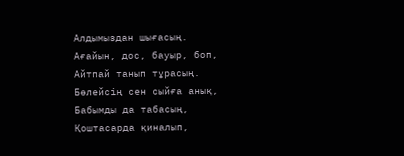Алдымыздан шығасың.
Ағайын, дос, бауыр, боп,
Айтпай танып тұрасың.
Бөлейсің сен сыйға анық,
Бабымды да табасың,
Қоштасарда қиналып,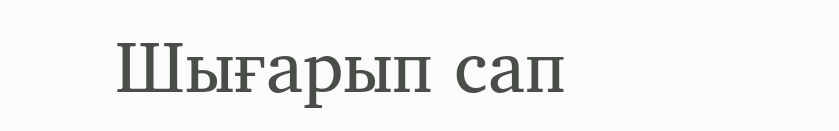Шығарып сап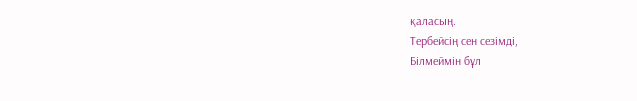қаласың.
Тербейсің сен сезімді,
Білмеймін бұл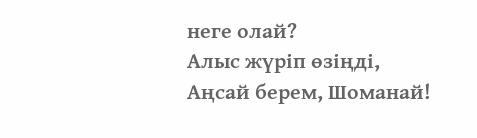неге олай?
Алыс жүріп өзіңді,
Аңсай берем, Шоманай!